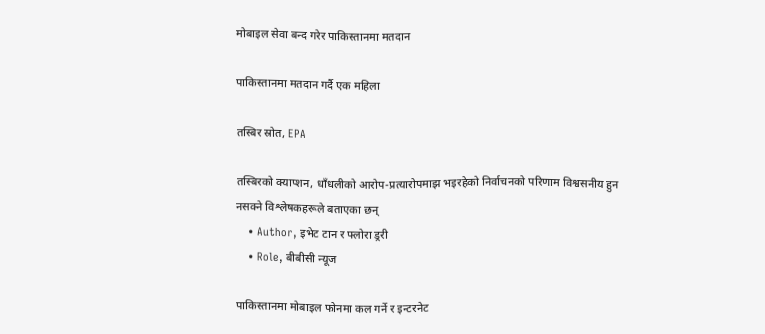मोबाइल सेवा बन्द गरेर पाकिस्तानमा मतदान

पाकिस्तानमा मतदान गर्दै एक महिला

तस्बिर स्रोत, EPA

तस्बिरको क्याप्शन, धाँधलीको आरोप-प्रत्यारोपमाझ भइरहेको निर्वाचनको परिणाम विश्वसनीय हुन नसक्ने विश्लेषकहरूले बताएका छन्
    • Author, इभेट टान र फ्लोरा ड्ररी
    • Role, बीबीसी न्यूज

पाकिस्तानमा मोबाइल फोनमा कल गर्ने र इन्टरनेट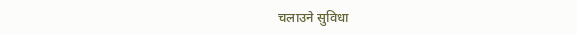चलाउने सुविधा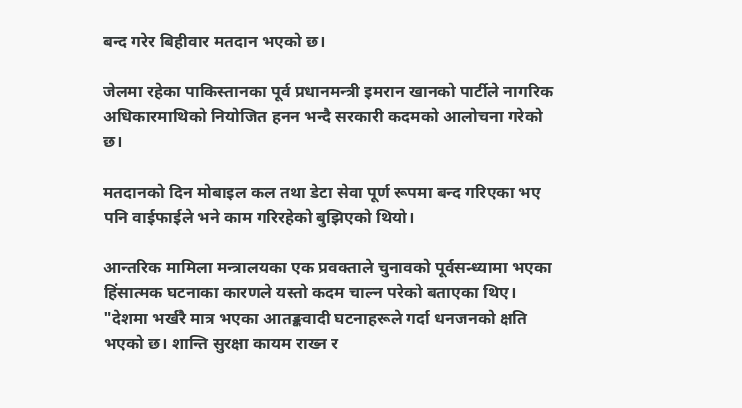बन्द गरेर बिहीवार मतदान भएको छ।

जेलमा रहेका पाकिस्तानका पूर्व प्रधानमन्त्री इमरान खानको पार्टीले नागरिक अधिकारमाथिको नियोजित हनन भन्दै सरकारी कदमको आलोचना गरेको छ।

मतदानको दिन मोबाइल कल तथा डेटा सेवा पूर्ण रूपमा बन्द गरिएका भए पनि वाईफाईले भने काम गरिरहेको बुझिएको थियो।

आन्तरिक मामिला मन्त्रालयका एक प्रवक्ताले चुनावको पूर्वसन्ध्यामा भएका हिंसात्मक घटनाका कारणले यस्तो कदम चाल्न परेको बताएका थिए। "देशमा भर्खरै मात्र भएका आतङ्कवादी घटनाहरूले गर्दा धनजनको क्षति भएको छ। शान्ति सुरक्षा कायम राख्न र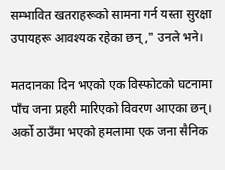सम्भावित खतराहरूको सामना गर्न यस्ता सुरक्षा उपायहरू आवश्यक रहेका छन्," उनले भने।

मतदानका दिन भएको एक विस्फोटको घटनामा पाँच जना प्रहरी मारिएको विवरण आएका छन्। अर्को ठाउँमा भएको हमलामा एक जना सैनिक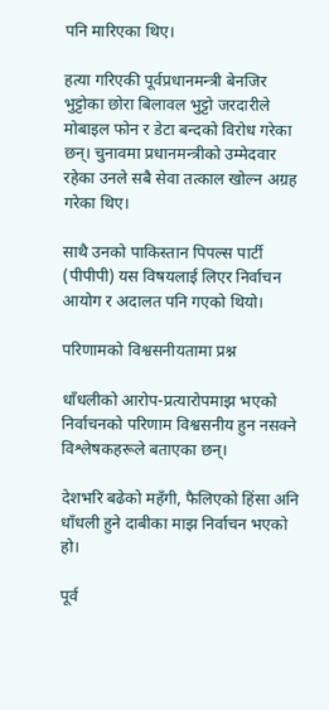पनि मारिएका थिए।

हत्या गरिएकी पूर्वप्रधानमन्त्री बेनजिर भुट्टोका छोरा बिलावल भुट्टो जरदारीले मोबाइल फोन र डेटा बन्दको विरोध गरेका छन्। चुनावमा प्रधानमन्त्रीको उम्मेदवार रहेका उनले सबै सेवा तत्काल खोल्न अग्रह गरेका थिए।

साथै उनको पाकिस्तान पिपल्स पार्टी (पीपीपी) यस विषयलाई लिएर निर्वाचन आयोग र अदालत पनि गएको थियो।

परिणामको विश्वसनीयतामा प्रश्न

धाँधलीको आरोप-प्रत्यारोपमाझ भएको निर्वाचनको परिणाम विश्वसनीय हुन नसक्ने विश्लेषकहरूले बताएका छन्।

देशभरि बढेको महँगी, फैलिएको हिंसा अनि धाँधली हुने दाबीका माझ निर्वाचन भएको हो।

पूर्व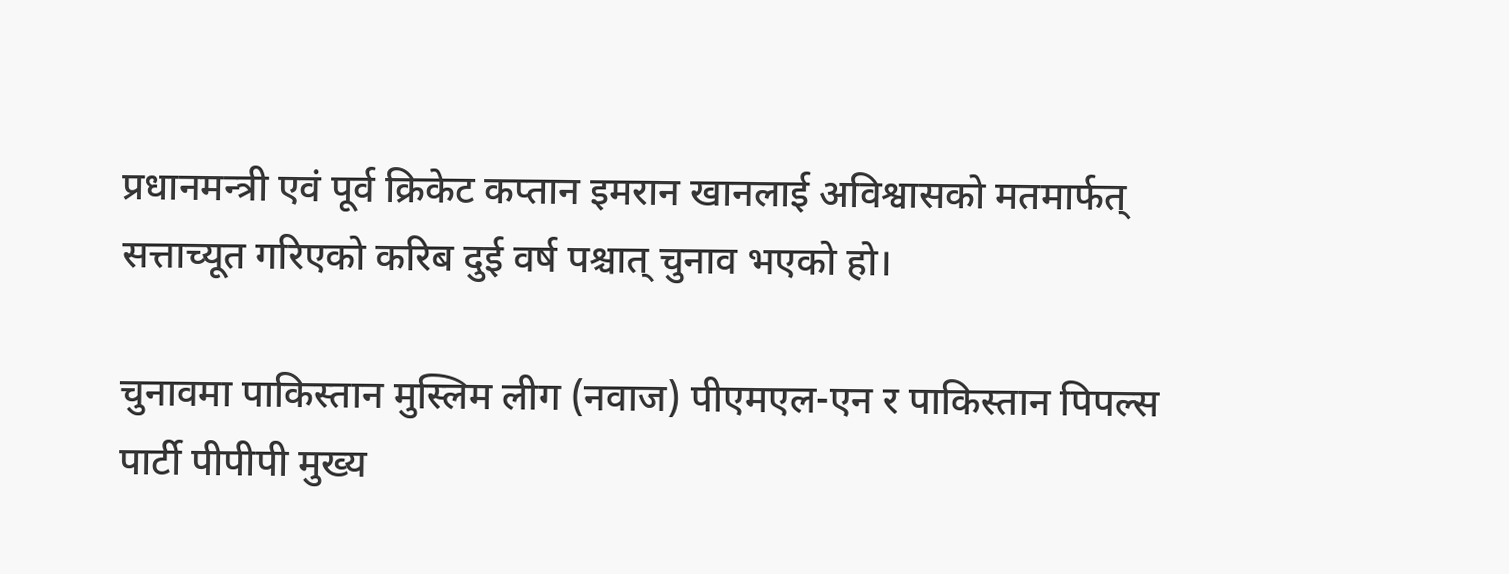प्रधानमन्त्री एवं पूर्व क्रिकेट कप्तान इमरान खानलाई अविश्वासको मतमार्फत् सत्ताच्यूत गरिएको करिब दुई वर्ष पश्चात् चुनाव भएको हो।

चुनावमा पाकिस्तान मुस्लिम लीग (नवाज) पीएमएल-एन र पाकिस्तान पिपल्स पार्टी पीपीपी मुख्य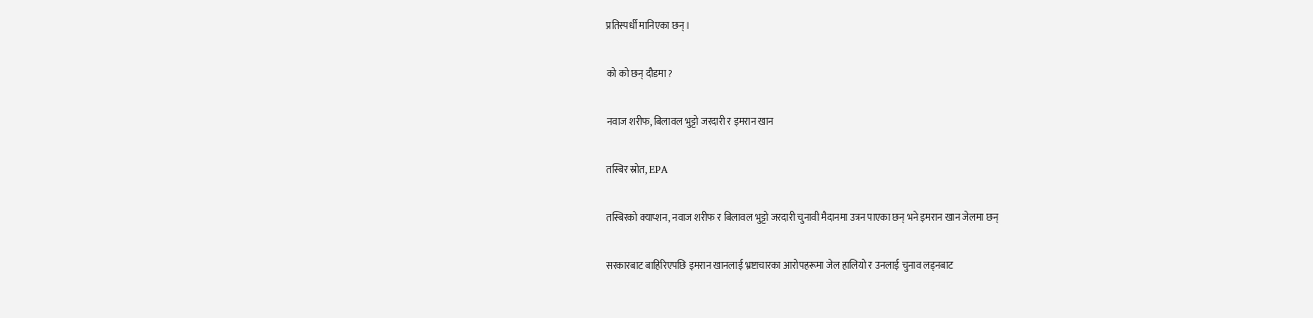प्रतिस्पर्धी मानिएका छन्।

को को छन् दौडमा?

नवाज शरीफ, बिलावल भुट्टो जरदारी र इमरान खान

तस्बिर स्रोत, EPA

तस्बिरको क्याप्शन, नवाज शरीफ र बिलावल भुट्टो जरदारी चुनावी मैदानमा उत्रन पाएका छन् भने इमरान खान जेलमा छन्

सरकारबाट बाहिरिएपछि इमरान खानलाई भ्रष्टाचारका आरोपहरूमा जेल हालियो र उनलाई चुनाव लड्नबाट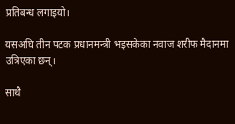प्रतिबन्ध लगाइयो।

यसअघि तीन पटक प्रधानमन्त्री भइसकेका नवाज शरीफ मैदानमा उत्रिएका छन्।

साथै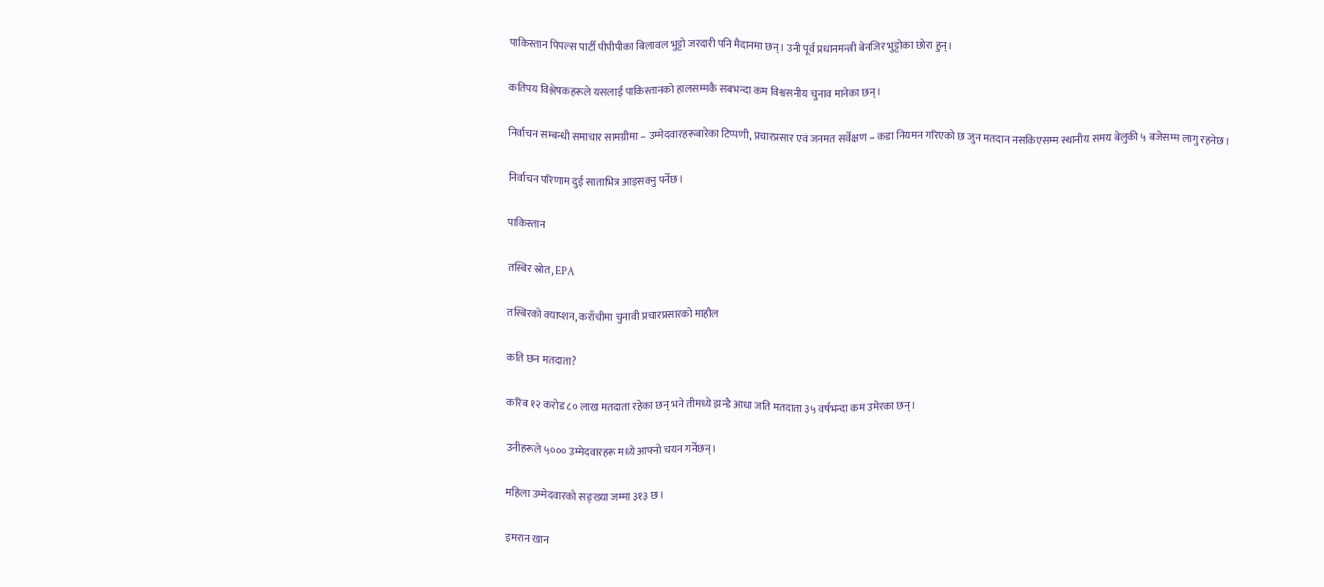पाकिस्तान पिपल्स पार्टी पीपीपीका बिलावल भुट्टो जरदारी पनि मैदानमा छन्। उनी पूर्व प्रधानमन्त्री बेनजिर भुट्टोका छोरा हुन्।

कतिपय विश्लेषकहरूले यसलाई पाकिस्तानको हालसम्मकै सबभन्दा कम विश्वसनीय चुनाव मानेका छन्।

निर्वाचन सम्बन्धी समाचार सामग्रीमा – उम्मेदवारहरूबारेका टिप्पणी, प्रचारप्रसार एवं जनमत सर्वेक्षण – कडा नियमन गरिएको छ जुन मतदान नसकिएसम्म स्थानीय समय बेलुकी ५ बजेसम्म लागु रहनेछ।

निर्वाचन परिणाम दुई साताभित्र आइसक्नु पर्नेछ।

पाकिस्तान

तस्बिर स्रोत, EPA

तस्बिरको क्याप्शन, कराँचीमा चुनावी प्रचारप्रसारको माहौल

कति छन मतदाता?

करिब १२ करोड ८० लाख मतदाता रहेका छन् भने तीमध्ये झन्डै आधा जति मतदाता ३५ वर्षभन्दा कम उमेरका छन्।

उनीहरूले ५००० उम्मेदवारहरू मध्ये आफ्नो चयन गर्नेछन्।

महिला उम्मेदवारको सङ्ख्या जम्मा ३१३ छ।

इमरान खान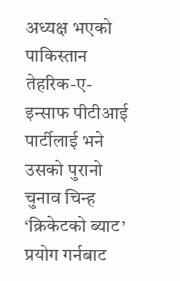अध्यक्ष भएको पाकिस्तान तेहरिक-ए-इन्साफ पीटीआई पार्टीलाई भने उसको पुरानो चुनाव चिन्ह ‘क्रिकेटको ब्याट’ प्रयोग गर्नबाट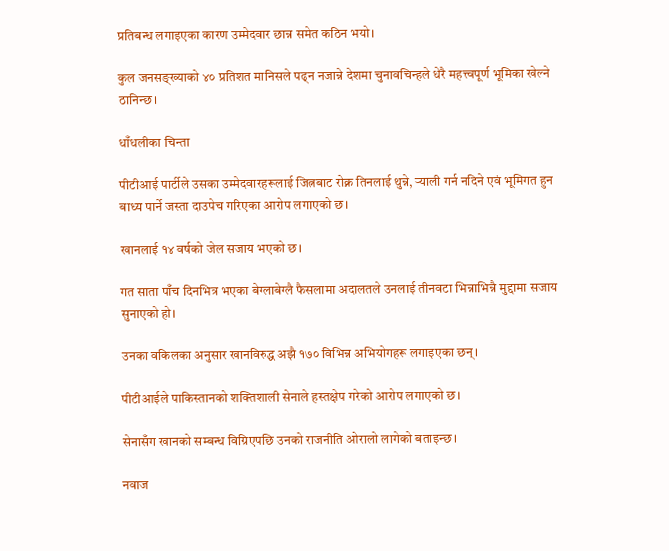प्रतिबन्ध लगाइएका कारण उम्मेदवार छान्न समेत कठिन भयो।

कुल जनसङ्ख्याको ४० प्रतिशत मानिसले पढ्न नजान्ने देशमा चुनावचिन्हले धेरै महत्त्वपूर्ण भूमिका खेल्ने ठानिन्छ।

धाँधलीका चिन्ता

पीटीआई पार्टीले उसका उम्मेदवारहरूलाई जित्नबाट रोक्न तिनलाई थुन्ने, र्‍याली गर्न नदिने एवं भूमिगत हुन बाध्य पार्ने जस्ता दाउपेच गरिएका आरोप लगाएको छ।

खानलाई १४ वर्षको जेल सजाय भएको छ।

गत साता पाँच दिनभित्र भएका बेग्लाबेग्लै फैसलामा अदालतले उनलाई तीनवटा भिन्नाभिन्नै मुद्दामा सजाय सुनाएको हो।

उनका वकिलका अनुसार खानविरुद्ध अझै १७० विभिन्न अभियोगहरू लगाइएका छन्।

पीटीआईले पाकिस्तानको शक्तिशाली सेनाले हस्तक्षेप गरेको आरोप लगाएको छ।

सेनासँग खानको सम्बन्ध विग्रिएपछि उनको राजनीति ओरालो लागेको बताइन्छ।

नवाज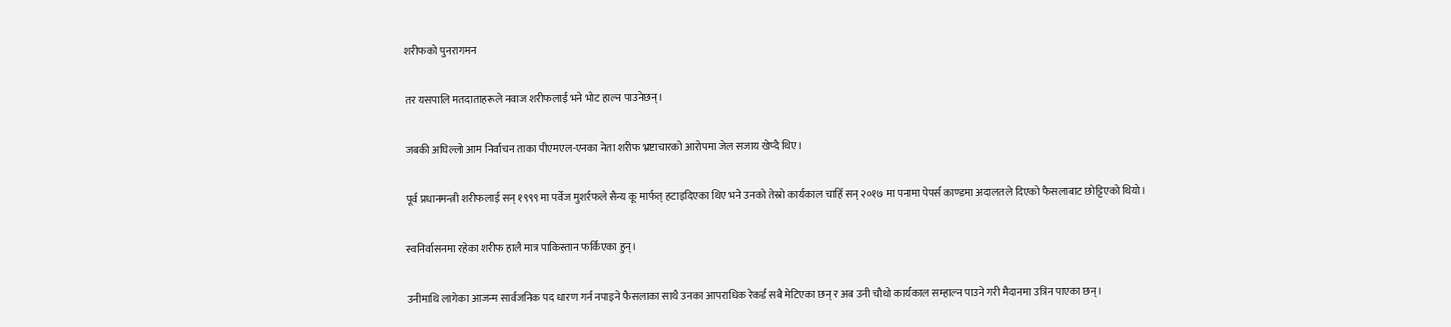शरीफको पुनरागमन

तर यसपालि मतदाताहरूले नवाज शरीफलाई भने भोट हाल्न पाउनेछन्।

जबकी अघिल्लो आम निर्वाचन ताका पीएमएल-एनका नेता शरीफ भ्रष्टाचारको आरोपमा जेल सजाय खेप्दै थिए।

पूर्व प्रधानमन्त्री शरीफलाई सन् १९९९ मा पर्वेज मुशर्रफले सैन्य कू मार्फत् हटाइदिएका थिए भने उनको तेस्रो कार्यकाल चाहिँ सन् २०१७ मा पनामा पेपर्स काण्डमा अदालतले दिएको फैसलाबाट छोट्टिएको थियो।

स्वनिर्वासनमा रहेका शरीफ हालै मात्र पाकिस्तान फर्किएका हुन्।

उनीमाथि लागेका आजन्म सार्वजनिक पद धारण गर्न नपाइने फैसलाका साथै उनका आपराधिक रेकर्ड सबै मेटिएका छन् र अब उनी चौथो कार्यकाल सम्हाल्न पाउने गरी मैदानमा उत्रिन पाएका छन्।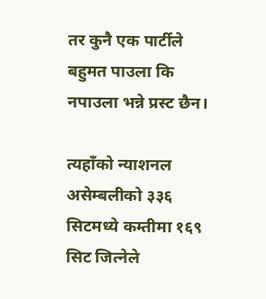तर कुनै एक पार्टीले बहुमत पाउला कि नपाउला भन्ने प्रस्ट छैन।

त्यहाँको न्याशनल असेम्बलीको ३३६ सिटमध्ये कम्तीमा १६९ सिट जित्नेले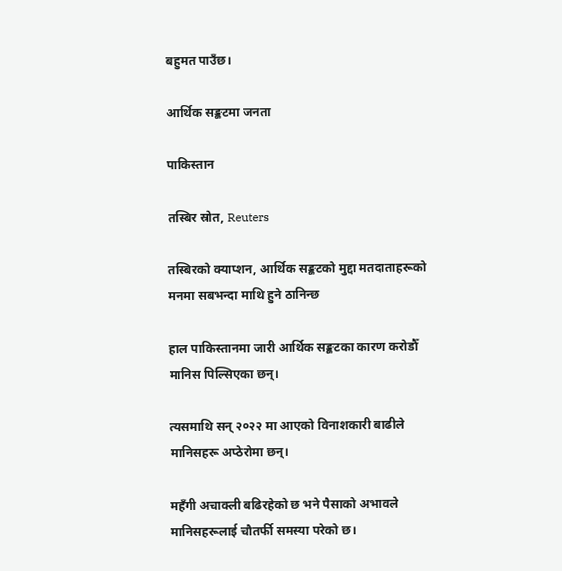बहुमत पाउँछ।

आर्थिक सङ्कटमा जनता

पाकिस्तान

तस्बिर स्रोत, Reuters

तस्बिरको क्याप्शन, आर्थिक सङ्कटको मुद्दा मतदाताहरूको मनमा सबभन्दा माथि हुने ठानिन्छ

हाल पाकिस्तानमा जारी आर्थिक सङ्कटका कारण करोडौँ मानिस पिल्सिएका छन्।

त्यसमाथि सन् २०२२ मा आएको विनाशकारी बाढीले मानिसहरू अप्ठेरोमा छन्।

महँगी अचाक्ली बढिरहेको छ भने पैसाको अभावले मानिसहरूलाई चौतर्फी समस्या परेको छ।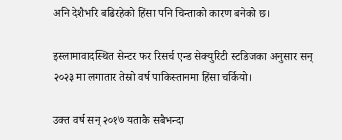अनि देशैभरि बढिरहेको हिंसा पनि चिन्ताको कारण बनेको छ।

इस्लामावादस्थित सेन्टर फर रिसर्च एन्ड सेक्युरिटी स्टडिजका अनुसार सन् २०२३ मा लगातार तेस्रो वर्ष पाकिस्तानमा हिंसा चर्कियो।

उक्त वर्ष सन् २०१७ यताकै सबैभन्दा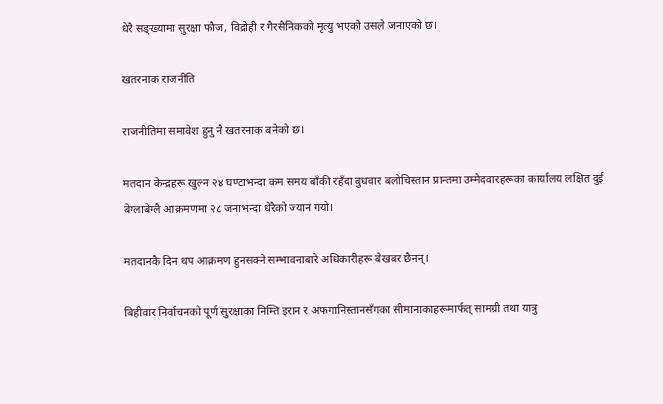धेरै सङ्ख्यामा सुरक्षा फौज, विद्रोही र गैरसैनिकको मृत्यु भएको उसले जनाएको छ।

खतरनाक राजनीति

राजनीतिमा समावेश हुनु नै खतरनाक बनेको छ।

मतदान केन्द्रहरू खुल्न २४ घण्टाभन्दा कम समय बाँकी रहँदा बुधवार बलोचिस्तान प्रान्तमा उम्मेदवारहरूका कार्यालय लक्षित दुई बेग्लाबेग्लै आक्रमणमा २८ जनाभन्दा धेरैको ज्यान गयो।

मतदानकै दिन थप आक्रमण हुनसक्ने सम्भावनाबारे अधिकारीहरू बेखबर छैनन्।

बिहीवार निर्वाचनको पूर्ण सुरक्षाका निम्ति इरान र अफगानिस्तानसँगका सीमानाकाहरूमार्फत् सामग्री तथा यात्रु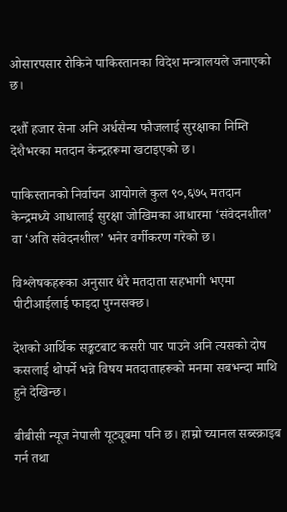ओसारपसार रोकिने पाकिस्तानका विदेश मन्त्रालयले जनाएको छ।

दशौँ हजार सेना अनि अर्धसैन्य फौजलाई सुरक्षाका निम्ति देशैभरका मतदान केन्द्रहरूमा खटाइएको छ।

पाकिस्तानको निर्वाचन आयोगले कुल ९०,६७५ मतदान केन्द्रमध्ये आधालाई सुरक्षा जोखिमका आधारमा ‘संवेदनशील’ वा ‘अति संवेदनशील’ भनेर वर्गीकरण गरेको छ।

विश्लेषकहरूका अनुसार धेरै मतदाता सहभागी भएमा पीटीआईलाई फाइदा पुग्नसक्छ।

देशको आर्थिक सङ्कटबाट कसरी पार पाउने अनि त्यसको दोष कसलाई थोपर्ने भन्ने विषय मतदाताहरूको मनमा सबभन्दा माथि हुने देखिन्छ।

बीबीसी न्यूज नेपाली यूट्यूबमा पनि छ। हाम्रो च्यानल सब्स्क्राइब गर्न तथा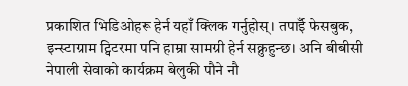प्रकाशित भिडिओहरू हेर्न यहाँ क्लिक गर्नुहोस्। तपाईँ फेसबुक, इन्स्टाग्राम ट्विटरमा पनि हाम्रा सामग्री हेर्न सक्नुहुन्छ। अनि बीबीसी नेपाली सेवाको कार्यक्रम बेलुकी पौने नौ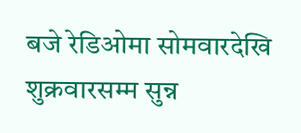बजे रेडिओमा सोमवारदेखि शुक्रवारसम्म सुन्न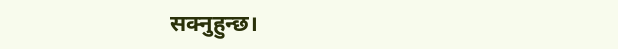सक्नुहुन्छ।